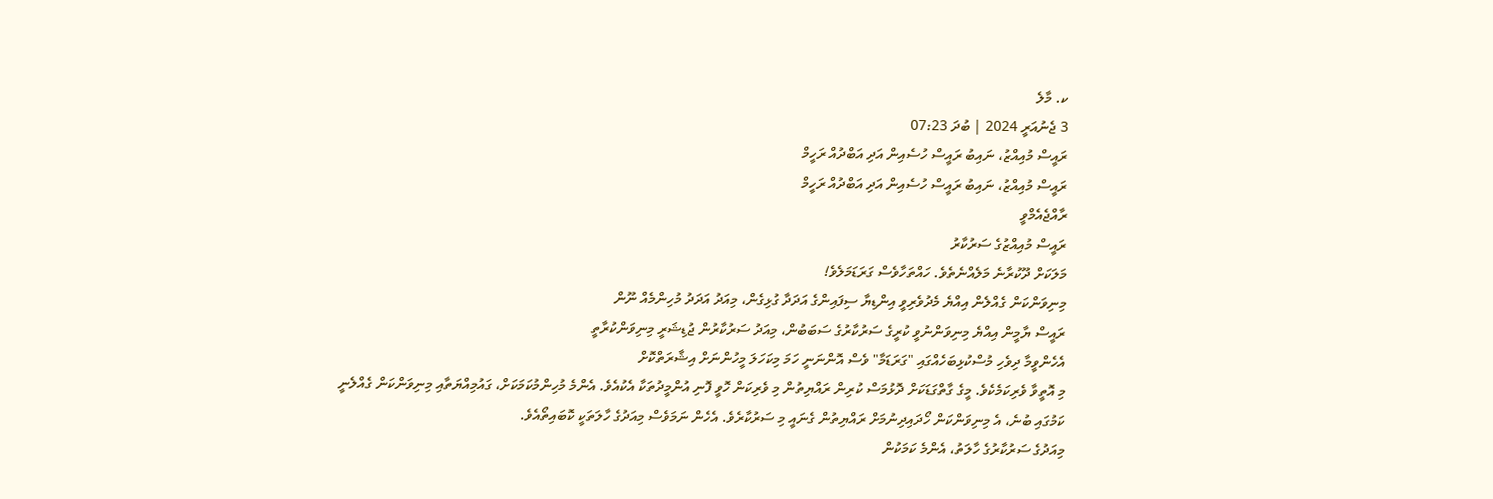ކ. މާލެ
3 ޖެނުއަރީ 2024 | ބުދަ 07:23
ރައީސް މުއިއްޒު، ނައިބު ރައީސް ހުސެއިން އަދި އަބްދުއް ރަހީމް
ރައީސް މުއިއްޒު، ނައިބު ރައީސް ހުސެއިން އަދި އަބްދުއް ރަހީމް
ރާއްޖެއެމްވީ
ރައީސް މުއިއްޒުގެ ސަރުކާރު
މަލަކަށް ދޫކުރާނެ މަލެއްނެތެވެ. ހައްތަހާވެސް ގަރަޑަމަލެވެ!
މިނިވަންކަން ގެއްލެން އިއްޔެ މެދުވެރިވީ އިންޑިޔާ ސިފައިންގެ އަދަދާ ގުޅިގެން، މިއަދު އަދަދު މުހިންމެއް ނޫން
ރައީސް ޔާމީން އިއްޔެ މިނިވަންނުވީ ކުރީގެ ސަރުކާރުގެ ސަބަބުން، މިއަދު ސަރުކާރުން ޖުޑިޝަރީ މިނިވަންކުރާތީ
އެހެންވީމާ ދިވެހި މުސްކުޅިބަހެއްގައި "ގަރަޑަމާ" ވެސް އޮންނަނީ ހަމަ މިކަހަލަ މީހުންނަށް އިޝާރަތްކޮށް
މި އޮތީވާ ވެރިކަމެކެވެ. މީގެ ގާތްގަޑަކަށް ދޮޅުމަސް ކުރިން ރައްޔިތުން މި ވެރިކަން ހޮވީ ފޮނި އުންމީދުތަކާ އެކުއެވެ. އެންމެ މުހިންމުކަމަކަށް، ގައުމިއްޔަތާއި މިނިވަންކަން ގެއްލެނީ ކަމުގައި ބުނެ، އެ މިނިވަންކަން ހޯދައިދިނުމަށް ރައްޔިތުން ގެނައީ މި ސަރުކާރެވެ. އެހެން ނަމަވެސް މިއަދުގެ ހާލަތަކީ ކޮބައިތޯއެވެ.
މިއަދުގެ ސަރުކާރުގެ ހާލަތު، އެންމެ ކަމަކުން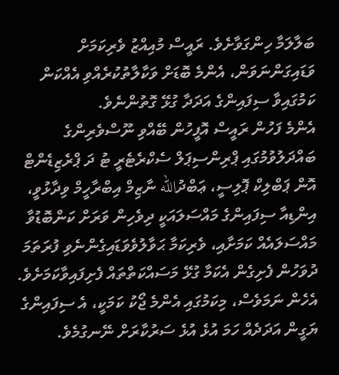ބަލާލަމާ ހިންގަވާށެވެ. ރައީސް މުއިއްޒު ވެރިކަމަށް ވަޑައިގަންނަވަން، އެންމެ ބޮޑަށް ވަކާލާތުކުރެއްވި އެއްކަން ކަމުގައިވާ ސިފައިންގެ އަދަދާ ގުޅޭ ގޮތުންނެވެ.
އެންމެ ފަހުން ރައީސް އޮފީހުން ބޭއްވި ނޫސްވެރިންގެ ބައްދަލުވުމުގައި ޕްރިންސިޕަލް ސެކްރެޓެރީ ޓު ދަ ޕްރެޒިޑެންޓް އޮން ޕަބްލިކް ޕޮލިސީ، ޢަބްދުالله ނާޒިމް އިބްރާހީމް ވިދާޅުވީ، އިންޑިއާ ސިފައިންގެ މައްސަލައަކީ ދިވެހިން ވަރަށް ކަންބޮޑުވާ މައްސަލައެއް ކަމަށާއި، ވެރިކަމާ ޙަވާލުވެވަޑައިގެންނެވި ފުރަތަމަ ދުވަހުން ފެށިގެން އެކަމާ ގުޅޭ މަސައްކަތްތައް ފެށިފައިވާކަމަށެވެ.
އެހެން ނަމަވެސް، މިކަމުގައި އެންމެ ޖޯކު ކަމަކީ، އެ ސިފައިންގެ ޔަގީން އަދަދެއް ހަމަ އުޅެ އުޅެ ސަރުކާރަށް ނޭނގުމެވެ.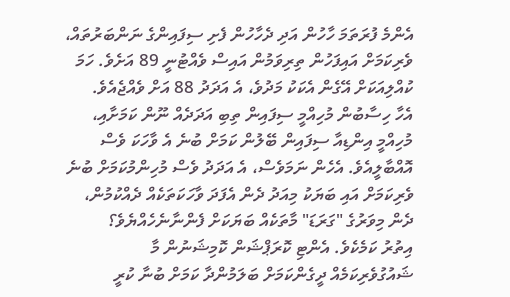އެންމެ ފުރަތަމަ ހާހުން އަދި ދެހާހުން ފެށި ސިފައިންގެ ނަންބަރުތައް، ވެރިކަމަށް އައިފަހުން ތިރިވަމުން އައިސް ވެއްޓުނީ 89 އަށެވެ. ހަމަ ކުއްލިއަކަށް އޭގެން އެކަކު މަދުވެ، އެ އަދަދު 88 އަށް ވެއްޖެއެވެ.
އެހާ ހިސާބުން މުހިއްމީ ސިފައިން ތިބި އަދަދެއް ނޫން ކަމަށާއި، މުހިއްމީ އިންޑިއާ ސިފައިން ބޭލުން ކަމަށް ބުނެ އެ ވާހަކަ ވެސް އޮއްބާލީއެވެ. އެހެން ނަމަވެސް، އެ އަދަދު ވެސް މުހިންމުކަމަށް ބުނެ ވެރިކަމަށް އައި ބަޔަކު މިއަދު ދެން އެފަދަ ވާހަކަތަކެއް ދެއްކުމުން، ދެން މިވަރުގެ "ގަރަޑަ" މާތަކެއް ބަޔަކަށް ފެންނާނެހެއްޔެވެ؟
އިތުރު ކަމެކެވެ. އެންޓި ކޮރަޕްޝަން ކޮމިޝަނުން މާ ޝައުގުވެރިކަމެއް ދީގެންކަމަށް ބަލަމުންދާ ކަމަށް ބުނާ ކުރީ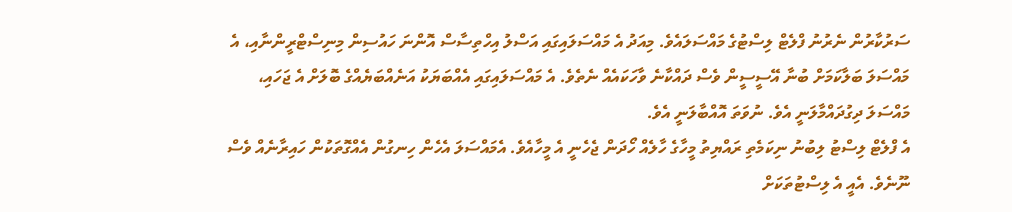ސަރުކާރުން ނެރުނު ފްލެޓް ލިސްޓުގެ މައްސަލައެވެ. މިއަދު އެ މައްސަލައިގައި އަސްލު އިހްތިސާސް އޮންނަ ހައުސިން މިނިސްޓްރީންނާއި، އެ މައްސަލަ ބަލާކަމަށް ބުނާ އޭސީސީން ވެސް ދައްކާނެ ވާހަކައެއް ނެތެވެ. އެ މައްސަލައިގައި އެއްބަޔަކު އަނެއްބަޔެއްގެ ބޮލަށް އެ ޖަހައި، މައްސަލަ ދިގުދައްމާލަނީ އެވެ. ނުވަތަ އޮއްބާލަނީ އެވެ.
އެ ފްލެޓް ލިސްޓު ލިބުނު ނިކަމެތި ރައްޔިތު މީހާގެ ހާލެއް ހޯދަން ޖެހެނީ އެ މީހާއެވެ. އެމައްސަލަ އެހެން ހިނގުން އެއްގޮތަކުން ހައިރާނެއް ވެސް ނޫނެވެ. އެއީ އެ ލިސްޓުތަކަށް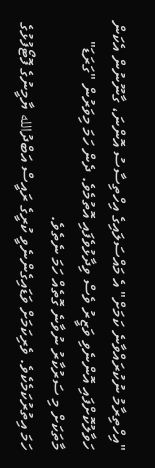"އިހްތިރާމު ނުކުރައްވާނެ ކަމަށް" އެ މައްސަލައިގެ އިހްތިސާސު އޮންނަ، ގާނޫނުން އެކަން ހަވާލުކޮށްފައި އޮންނެވި ވަޒީރު ވެސް ވިދާޅުވެފައި އޮތުމެވެ. ދެން ހަމަ މިވަރުން "ގަރަޑަ" މާތަކަށް މި ސަރުކާރު ނުވާނެ ގޮތެއް ހަމަ ނެތެވެ.
ހަމަ އިތުރުކަމެކެވެ. ވެރިކަމަށް ވަޑައިގެންނެވީ ކުރީގެ ރައީސް އަބްދުالله ޔާމީނުގެ ފޮޓޯފުޅުގެ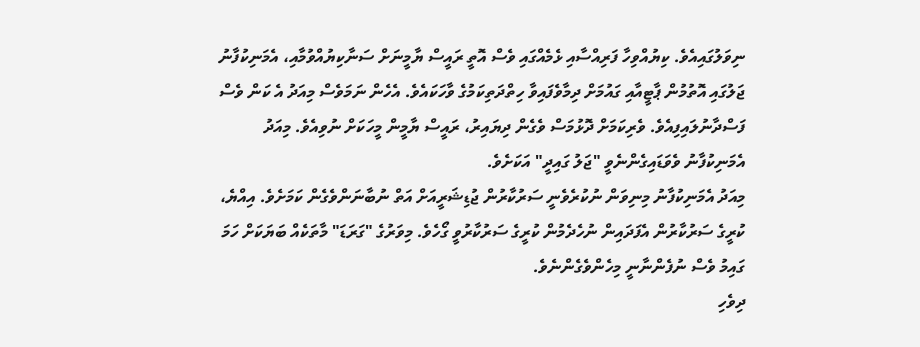ނިވަލުގައިއެވެ. ކިޔުއްވިހާ ފަރިއްސާއި ޅެމެއްގައި ވެސް އޮތީ ރައީސް ޔާމީނަށް ސަނާކިޔުއްވުމާއި، އެމަނިކުފާނު ޖަލުގައި އޮތުމުން ޕާޓީއާއި ގައުމަށް ދިމާވެފައިވާ ހިތްދަތިކަމުގެ ވާހަކައެވެ. އެހެން ނަމަވެސް މިއަދު އެ ކަން ވެސް ފަސްދާނުލައިފިއެވެ. ވެރިކަމަށް ދޮޅުމަސް ވެގެން ދިޔައިރު، ރައީސް ޔާމީން މީހަކަށް ނުވިއެވެ. މިއަދު އެމަނިކުފާނު ވެވަޑައިގެންނެވީ "ޖަލު ގައިދީ" އަކަށެވެ.
މިއަދު އެމަނިކުފާނު މިނިވަން ނުކުރެވެނީ ސަރުކާރުން ޖުޑިޝަރީއަށް އަތް ނުބާނަންވެގެން ކަމަށެވެ. އިއްޔެ، ކުރީގެ ސަރުކާރުން އެފަދައިން ނުހެދެމުން ކުރީގެ ސަރުކާރުވީ ގޯހެވެ. މިވަރުގެ "ގަރަޑަ" މާތަކެއް ބަޔަކަށް ހަމަ ގައިމު ވެސް ނުފެންނާނީ މިހެންވެގެންނެވެ.
ދިވެހި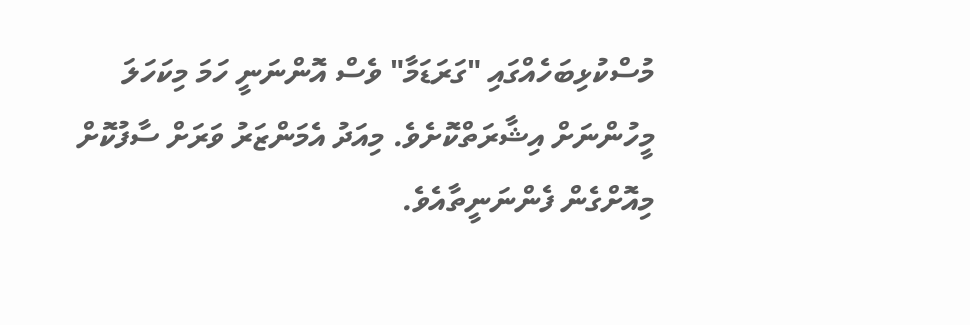މުސްކުޅިބަހެއްގައި "ގަރަޑަމާ" ވެސް އޮންނަނީ ހަމަ މިކަހަލަ މީހުންނަށް އިޝާރަތްކޮށެވެ. މިއަދު އެމަންޒަރު ވަރަށް ސާފުކޮށް މިއޮށްގެން ފެންނަނީތާއެވެ.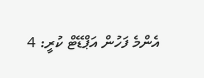އެންމެ ފަހުން އަޕްޑޭޓް ކުރީ: 4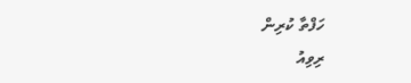ހަފްތާ ކުރިން
ރިވިއު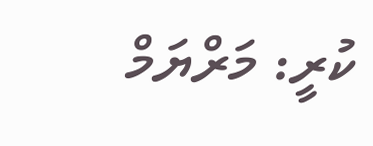ކުރީ: މަރްޔަމް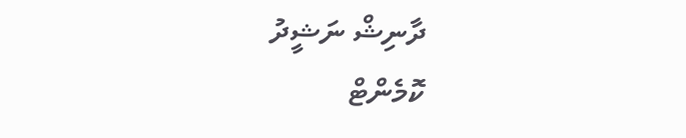ދާނިޝް ނަޝީދު
ކޮމެންޓް